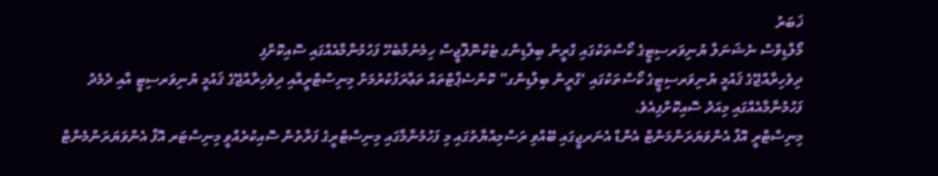ޚަބަރު
މޯލްޑިވްސް ނެޝަނަލް ޔުނިވަރސިޓީގެ ކޯސްތަކުގައި ގްރީން ބިލްޑިންގ ޓެކްނޮލޮޖީސް ހިމެނުމާބެހޭ ފަހުމުނާމާއެއްގައި ސޮއިކޮށްފި
ދިވެހިރާއްޖޭގެ ޤައުމީ ޔުނިވަރސިޓީގެ ކޯސްތަކުގައި ‘ގްރީން ބިލްޑިންގ” ކޮންސެޕްޓްތައް ތަޢާރަފުކުރުމަށް މިނިސްޓްރީއާއި ދިވެހިރާއްޖޭގެ ޤައުމީ ޔުނިވަރސިޓީ އާއި ދެމެދު ފަހުމުނާމާއެއްގައި މިއަދު ސޮއިކޮށްފިއެވެ.
މިނިސްޓްރީ އޮފް އެންވަޔަރަންމަންޓް އެންޑް އެނަރޖީގައި ބޭއްވި ރަސްމިއްޔާތުގައި މި ފަހުމުނާމާގައި މިނިސްޓްރީގެ ފަރާތުން ސޮއިކުރެއްވީ މިނިސްޓަރ އޮފް އެންވަޔަރަންމެންޓް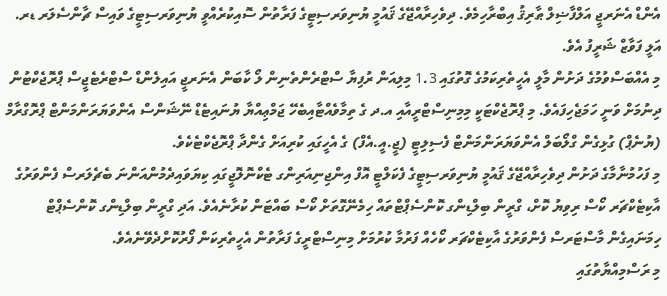އެންޑް އެނަރޖީ އަލްފާޟިލް ޠާރިޤު އިބްރާހިމެވެ. ދިވެހިރާއްޖޭގެ ޤައުމީ ޔުނިވަރސިޓީގެ ފަރާތުން ސޮއިކުރެއްވީ ޔުނިވަރސިޓީގެ ވައިސް ޗާންސެލަރ ޑރ. އަލީ ފަވާޒް ޝަރީފު އެވެ.
މި އެއްބަސްވުމުގެ ދަށުން މާލީ އެހީތެރިކަމުގެ ގޮތުގައި 1.3 މިލިއަން ރުފިޔާ ސްޓްރެންތެނިން ލޯ ކާބަން އެނަރޖީ އައިލެންޑް ސްޓްރެޓެޖީސް ޕްރޮޖެކްޓުން ދިނުމަށް ވަނީ ހަމަޖެހިފައެވެ. މި ޕްރޮޖެކްޓަކީ މިމިނިސްޓްރީއާއި އ.ދ ގެ ތިމާވެއްޓާއިބެހޭ ޖަމްޢިއްޔާ ޔުނައިޓެޑް ނޭޝަންސް އެންވަޔަރަންމަންޓް ޕްރޮގްރާމް (ޔުނެޕް) ގުޅިގެން ގްލޯބަލް އެންވަޔަރަންމަންޓް ފެސިލިޓީ (ޖީ.އީ.އެފް) ގެ އެހީގައި ކުރިއަށް ގެންދާ ޕްރޮޖެކްޓެކެވެ.
މި ފަހުމުނާމާގެ ދަށުން ދިވެހިރާއްޖޭގެ ޤައުމީ ޔުނިވަރސިޓީގެ ފެކަލްޓީ އޮފް އިންޖިނިއަރިންގ ޓެކްނޮލޮޖީގައި ކިޔަވައިދެމުންއަންނަ ބެޗެލަރސް ފެންވަރުގެ އާކިޓެކްޗަރ ކޯސް ރިވިޔު ކޮށް، ގްރީން ބިލްޑިންގ ކޮންސެޕްޓްތައް ހިމެނޭގޮތަށް ކޯސް ބައްޓަން ކުރާނެއެވެ. އަދި ގްރީން ބިލްޑިންގ ކޮންސެޕްޓް ހިމަނައިގެން މާސްޓަރސް ފެންވަރުގެ އާކިޓެކްޗަރ ކޯހެއް ފަރުމާ ކުރުމަށް މިނިސްޓްރީގެ ފަރާތުން އެހީތެރިކަން ފޯރުކޮށްދެވޭނެއެވެ.
މި ރަސްމިއްޔާތުގައި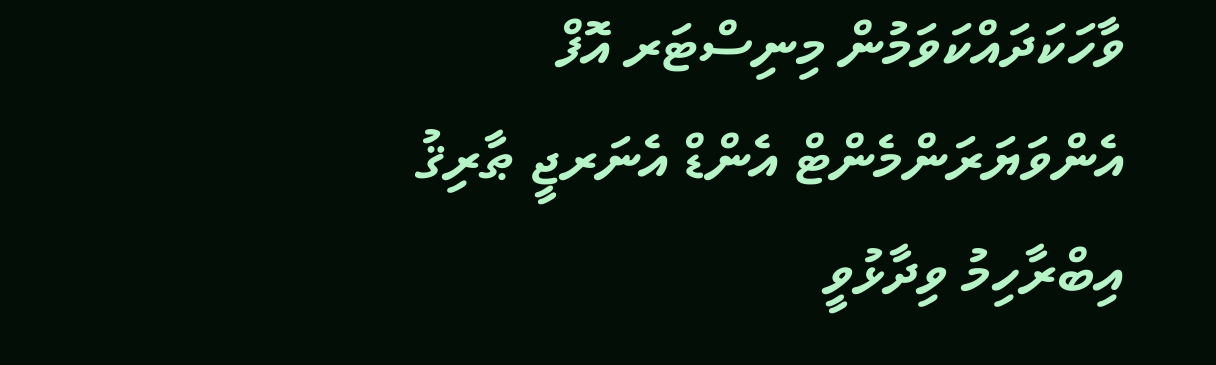ވާހަކަދައްކަވަމުން މިނިސްޓަރ އޮފް އެންވަޔަރަންމެންޓް އެންޑް އެނަރޖީ ޠާރިޤު އިބްރާހިމު ވިދާޅުވީ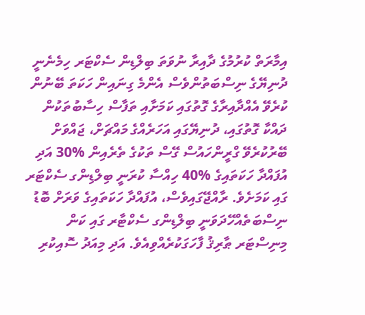އިމާރަތް ކުރުމުގެ ދާއިރާ ނުވަތަ ބިލްޑިން ސެކްޓަރ ހިމެނެނީ ދުނިޔޭގެ ނިސްބަތުންވެސް އެންމެ ގިނައިން ހަކަތަ ބޭނުން ކުރެވޭ އެއްދާއިރާގެ ގޮތުގައި ކަމަށާއި ތަފާސް ހިސާބުތަކުން ދައްކާ ގޮތުގައި، ދުނިޔޭގައި އަހަރެއްގެ މައްޗަށް، ޖައްވަށް ބޭރުކުރެވޭ ގްރީންހައުސް ގޭސް ތަކުގެ ތެރެއިން %30 އަދި އުފައްދާ ހަކަތައިގެ %40 ހިއްސާ ކުރަނީ ބިލްޑިންގ ސެކްޓަރ ގައި ކަމަށެވެ. ރާއްޖޭގައިވެސް، އުފައްދާ ހަކަތައިގެ ވަރަށް ބޮޑު ނިސްބަތެއްހޭދަވަނީ ބިލްޑިންގ ސެކްޓާރ ގައި ކަން މިނިސްޓަރ ޠާރިޤު ފާހަގަކުރެއްވިއެވެ. އަދި މިއަދު ސޮއިކުރި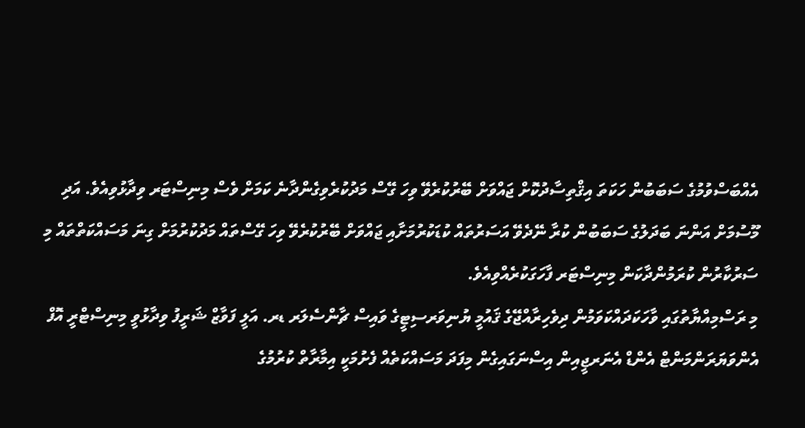އެއްބަސްވުމުގެ ސަބަބުން ހަކަތަ އިޤްތިސާދުކޮށް ޖައްވަށް ބޭރުކުރެވޭ ވިހަ ގޭސް މަދުކުރެވިގެންދާނެ ކަމަށް ވެސް މިނިސްޓަރ ވިދާޅުވިއެވެ. އަދި މޫސުމަށް އަންނަ ބަދަލުގެ ސަބަބުން ކުރާ ނޭދެވޭ އަސަރުތައް ކުޑަކުރުމަށާއި ޖައްވަށް ބޭރުކުރެވޭ ވިހަ ގޭސްތައް މަދުކުރުމަށް ގިނަ މަސައްކަތްތައް މި ސަރުކާރުން ކުރަމުންދާކަން މިނިސްޓަރ ފާހަގަކުރެއްވިއެވެ.
މި ރަސްމިއްޔާތުގައި ވާހަކަދައްކަވަމުން ދިވެހިރާއްޖޭގެ ޤައުމީ ޔުނިވަރސިޓީގެ ވައިސް ޗާންސެލަރ ޑރ. އަލީ ފަވާޒް ޝަރީފު ވިދާޅުވީ މިނިސްޓްރީ އޮފް އެންވަޔަރަންމަންޓް އެންޑް އެނަރޖީއިން އިސްނަގައިގެން މިފަދަ މަސައްކަތެއް ފެށުމަކީ އިމާރާތް ކުރުމުގެ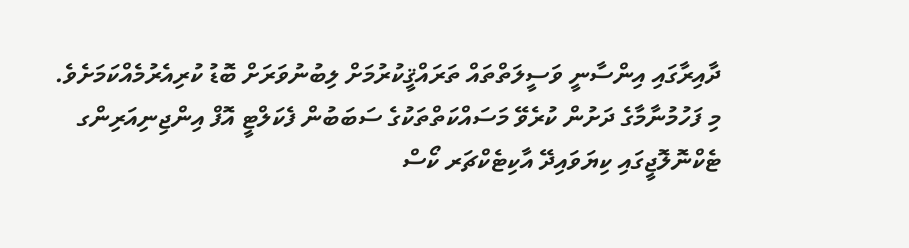ދާއިރާގައި އިންސާނީ ވަސީލަތްތައް ތަރައްޤީކުރުމަށް ލިބުނުވަރަށް ބޮޑު ކުރިއެރުމެއްކަމަށެވެ.
މި ފަހުމުނާމާގެ ދަށުން ކުރެވޭ މަސައްކަތްތަކުގެ ސަބަބުން ފެކަލްޓީ އޮފް އިންޖިނިއަރިންގ ޓެކްނޮލޮޖީގައި ކިޔަވައިދޭ އާކިޓެކްޗަރ ކޯސް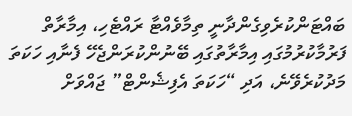ބައްޓަންކުރެވިގެންދާނީ ތިމާވެއްޓާ ރައްޓެހި، އިމާރާތް ފަރުމާކުރުމުގައި އިމާރާތުގައި ބޭނުންކުރަންޖެހޭ ފެނާއި ހަކަތަ މަދުކުރެވޭނެ، އަދި “ހަކަތަ އެފިޝެންޓް” ޖައްވަށް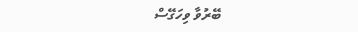ބޭރުވާ ވިހަގޭސް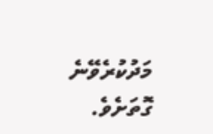މަދުކުރެވޭނެ ގޮތަށެވެ.